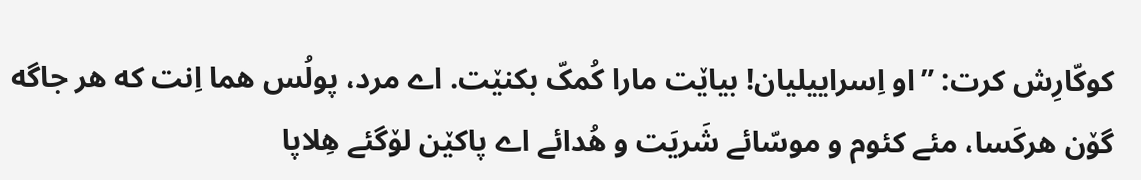کوکّارِش کرت: ”او اِسراییلیان! بیاێت مارا کُمکّ بکنێت. اے مرد، پولُس هما اِنت که هر جاگه گۆن هرکَسا، مئے کئوم و موسّائے شَریَت و هُدائے اے پاکێن لۆگئے هِلاپا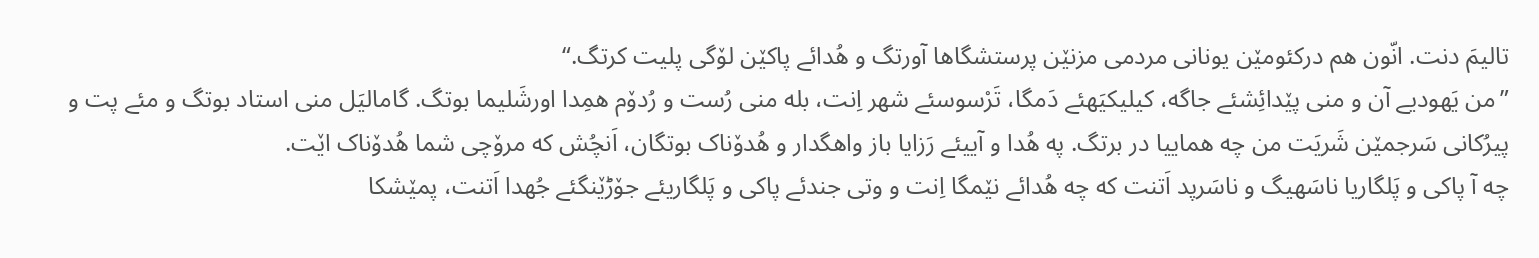تالیمَ دنت. انّون هم درکئومێن یونانی مردمی مزنێن پرستشگاها آورتگ و هُدائے پاکێن لۆگی پلیت کرتگ.“
”من یَهودیے آن و منی پێدائِشئے جاگه، کیلیکیَهئے دَمگا، تَرْسوسئے شهر اِنت، بله منی رُست و رُدۆم همِدا اورشَلیما بوتگ. گامالیَل منی استاد بوتگ و مئے پت و پیرُکانی سَرجمێن شَریَت من چه هماییا در برتگ. په هُدا و آییئے رَزایا باز واهگدار و هُدۆناک بوتگان، اَنچُش که مرۆچی شما هُدۆناک اێت.
چه آ پاکی و پَلگاریا ناسَهیگ و ناسَرپد اَتنت که چه هُدائے نێمگا اِنت و وتی جندئے پاکی و پَلگاریئے جۆڑێنگئے جُهدا اَتنت، پمێشکا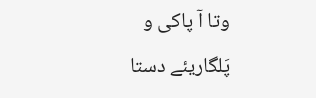وتا آ پاکی و پَلگاریئے دستا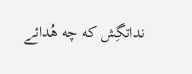نداتگِش که چه هُدائے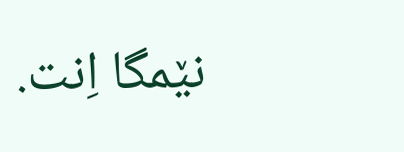نێمگا اِنت.